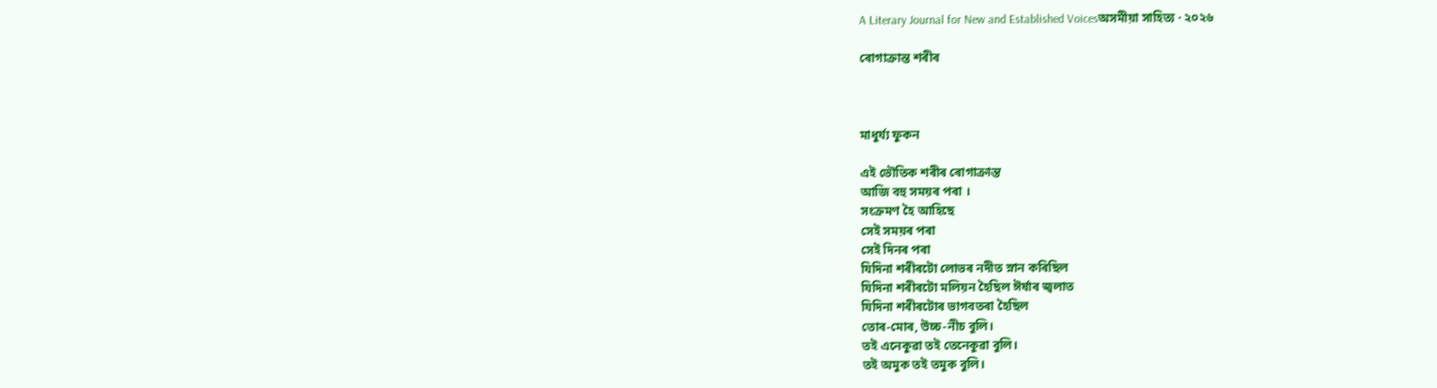A Literary Journal for New and Established Voicesঅসমীয়া সাহিত্য · ২০২৬

ৰোগাক্ৰান্ত শৰীৰ



মাধুৰ্য্য ফুকন

এই ভৌতিক শৰীৰ ৰোগাক্ৰান্ত
আজি বহু সময়ৰ পৰা ।
সংক্ৰমণ হৈ আহিছে
সেই সময়ৰ পৰা
সেই দিনৰ পৰা
যিদিনা শৰীৰটো লোভৰ নদীত স্নান কৰিছিল
যিদিনা শৰীৰটো মলিয়ন হৈছিল ঈৰ্ষাৰ জ্বলাত
যিদিনা শৰীৰটোৰ ভাগবতৰা হৈছিল
তোৰ-মোৰ, উচ্চ-নীচ বুলি।
তই এনেকুৱা তই তেনেকুৱা বুলি।
তই অমুক তই তমুক বুলি।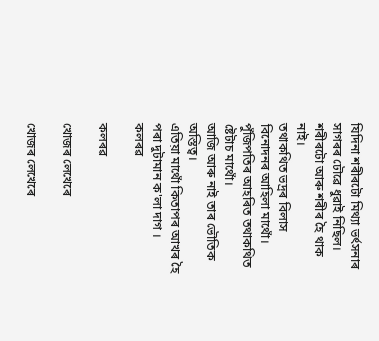যিদিনা শৰীৰটো মিথ্যা ভৰ্ৎসনাৰ সাগৰৰ ঢৌৱে ধুৱাই নিছিল।
শৰীৰটো আৰু শৰীৰ হৈ থাক নাই।
তথাকথিত ভদ্ৰৰ বিলাস বিনোদনৰ আহিলা মাথোঁ।
পুঁজিপতিৰ আহৰিত তথাকথিত ষ্টেটাচ মাথোঁ।
আজি আৰু নাই তাৰ ভৌতিক অস্তিত্ব।
এতিয়া মাথোঁ কিতাপৰ আখৰ হৈ পৰা দুটামান ক'লা দাগ ।
কলৰৱ

কলৰৱ

খোজৰ লেখেৰে

খোজৰ লেখেৰে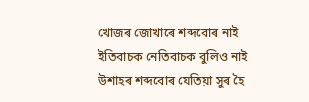খোজৰ জোখাৰে শব্দবোৰ নাই ইতিবাচক নেতিবাচক বুলিও নাই উশাহৰ শব্দবোৰ যেতিয়া সুৰ হৈ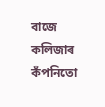বাজে কলিজাৰ কঁপনিতো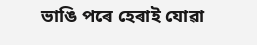ভাঙি পৰে হেৰাই যোৱা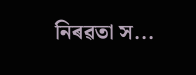নিৰৱতা স...